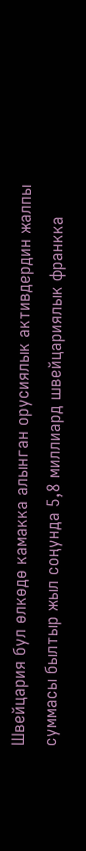Швейцария бул өлкөдө камакка алынган орусиялык активдердин жалпы суммасы былтыр жыл соңунда 5,8 миллиард швейцариялык франкка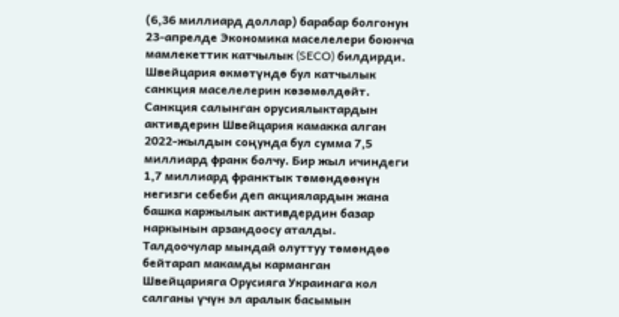(6,36 миллиард доллар) барабар болгонун 23-апрелде Экономика маселелери боюнча мамлекеттик катчылык (SECO) билдирди. Швейцария өкмөтүндө бул катчылык санкция маселелерин көзөмөлдөйт.
Санкция салынган орусиялыктардын активдерин Швейцария камакка алган 2022-жылдын соңунда бул сумма 7,5 миллиард франк болчу. Бир жыл ичиндеги 1,7 миллиард франктык төмөндөөнүн негизги себеби деп акциялардын жана башка каржылык активдердин базар наркынын арзандоосу аталды.
Талдоочулар мындай олуттуу төмөндөө бейтарап макамды карманган Швейцарияга Орусияга Украинага кол салганы үчүн эл аралык басымын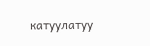катуулатуу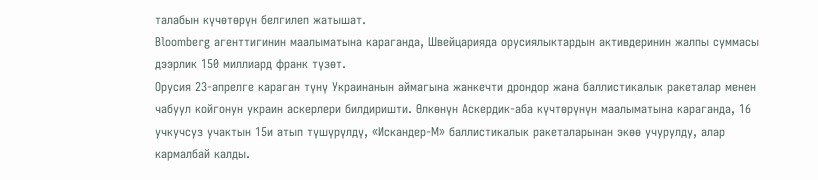талабын күчөтөрүн белгилеп жатышат.
Bloomberg агенттигинин маалыматына караганда, Швейцарияда орусиялыктардын активдеринин жалпы суммасы дээрлик 150 миллиард франк түзөт.
Орусия 23-апрелге караган түнү Украинанын аймагына жанкечти дрондор жана баллистикалык ракеталар менен чабуул койгонун украин аскерлери билдиришти. Өлкөнүн Аскердик-аба күчтөрүнүн маалыматына караганда, 16 учкучсуз учактын 15и атып түшүрүлдү, «Искандер-М» баллистикалык ракеталарынан экөө учурулду, алар кармалбай калды.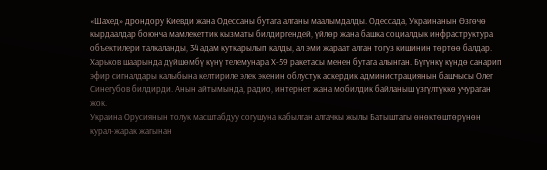«Шахед» дрондору Киевди жана Одессаны бутага алганы маалымдалды. Одессада, Украинанын Өзгөчө кырдаалдар боюнча мамлекеттик кызматы билдиргендей, үйлөр жана башка социалдык инфраструктура объектилери талкаланды, 34 адам куткарылып калды, ал эми жараат алган тогуз кишинин төртөө балдар.
Харьков шаарында дүйшөмбү күнү телемунара Х-59 ракетасы менен бутага алынган. Бүгүнкү күндө санарип эфир сигналдары калыбына келтириле элек экенин облустук аскердик администрациянын башчысы Олег Синегубов билдирди. Анын айтымында, радио, интернет жана мобилдик байланыш үзгүлтүккө учураган жок.
Украина Орусиянын толук масштабдуу согушуна кабылган алгачкы жылы Батыштагы өнөктөштөрүнөн курал-жарак жагынан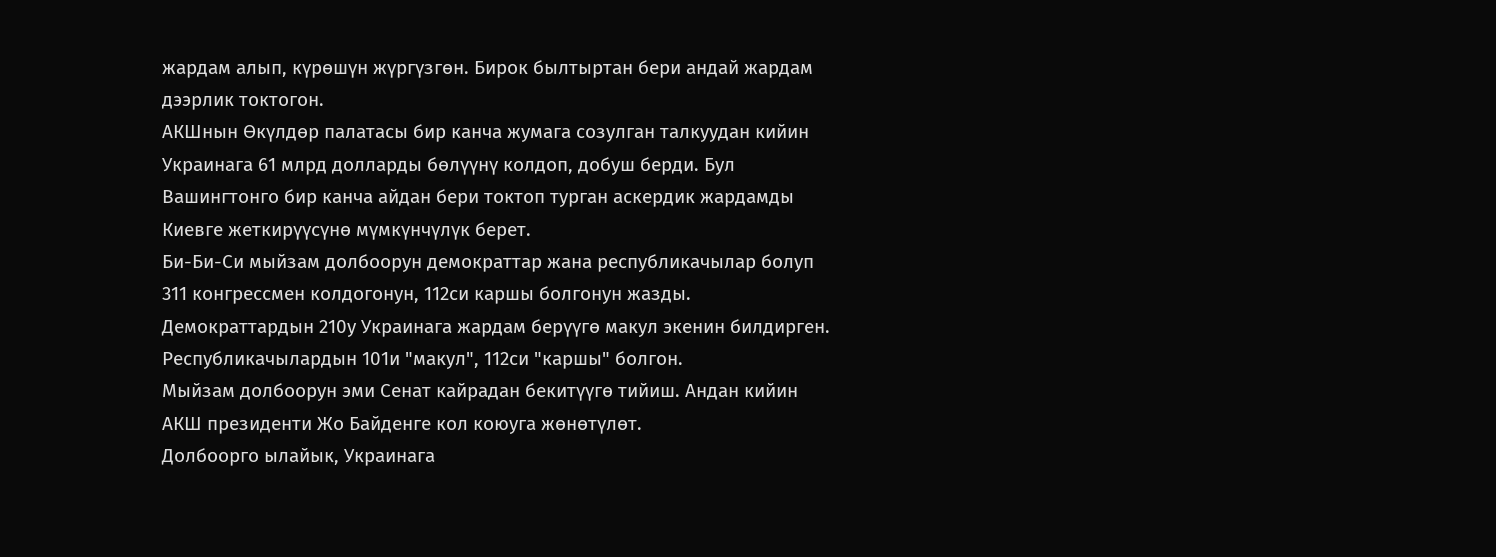жардам алып, күрөшүн жүргүзгөн. Бирок былтыртан бери андай жардам дээрлик токтогон.
АКШнын Өкүлдөр палатасы бир канча жумага созулган талкуудан кийин Украинага 61 млрд долларды бөлүүнү колдоп, добуш берди. Бул Вашингтонго бир канча айдан бери токтоп турган аскердик жардамды Киевге жеткирүүсүнө мүмкүнчүлүк берет.
Би-Би-Си мыйзам долбоорун демократтар жана республикачылар болуп 311 конгрессмен колдогонун, 112си каршы болгонун жазды. Демократтардын 210у Украинага жардам берүүгө макул экенин билдирген. Республикачылардын 101и "макул", 112си "каршы" болгон.
Мыйзам долбоорун эми Сенат кайрадан бекитүүгө тийиш. Андан кийин АКШ президенти Жо Байденге кол коюуга жөнөтүлөт.
Долбоорго ылайык, Украинага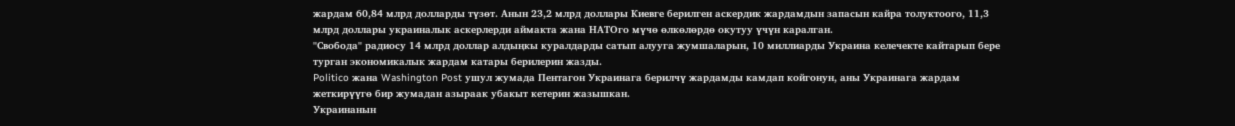жардам 60,84 млрд долларды түзөт. Анын 23,2 млрд доллары Киевге берилген аскердик жардамдын запасын кайра толуктоого, 11,3 млрд доллары украиналык аскерлерди аймакта жана НАТОго мүчө өлкөлөрдө окутуу үчүн каралган.
"Свобода" радиосу 14 млрд доллар алдыңкы куралдарды сатып алууга жумшаларын, 10 миллиарды Украина келечекте кайтарып бере турган экономикалык жардам катары берилерин жазды.
Politico жана Washington Post ушул жумада Пентагон Украинага берилчү жардамды камдап койгонун, аны Украинага жардам жеткирүүгө бир жумадан азыраак убакыт кетерин жазышкан.
Украинанын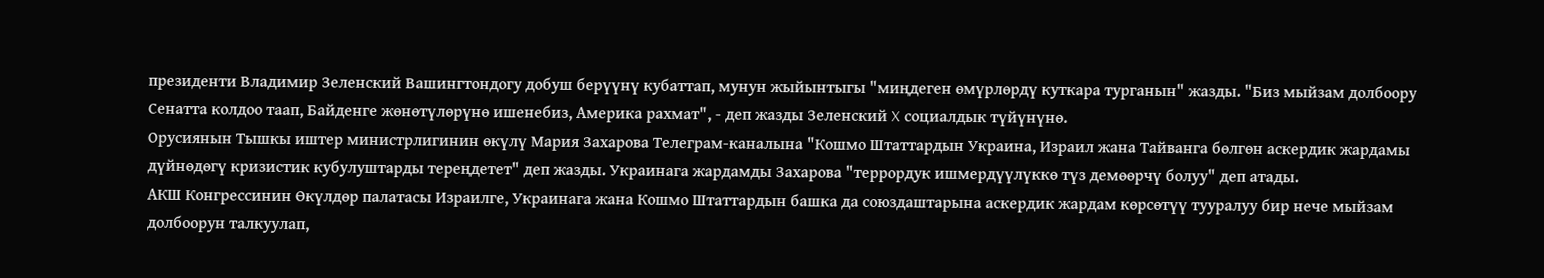президенти Владимир Зеленский Вашингтондогу добуш берүүнү кубаттап, мунун жыйынтыгы "миңдеген өмүрлөрдү куткара турганын" жазды. "Биз мыйзам долбоору Сенатта колдоо таап, Байденге жөнөтүлөрүнө ишенебиз, Америка рахмат", - деп жазды Зеленский X социалдык түйүнүнө.
Орусиянын Тышкы иштер министрлигинин өкүлү Мария Захарова Телеграм-каналына "Кошмо Штаттардын Украина, Израил жана Тайванга бөлгөн аскердик жардамы дүйнөдөгү кризистик кубулуштарды тереңдетет" деп жазды. Украинага жардамды Захарова "террордук ишмердүүлүккө түз демөөрчү болуу" деп атады.
АКШ Конгрессинин Өкүлдөр палатасы Израилге, Украинага жана Кошмо Штаттардын башка да союздаштарына аскердик жардам көрсөтүү тууралуу бир нече мыйзам долбоорун талкуулап,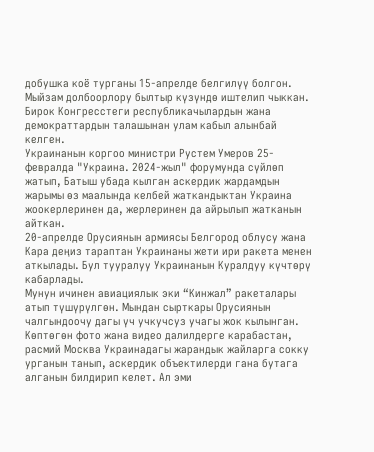добушка коё турганы 15-апрелде белгилүү болгон.
Мыйзам долбоорлору былтыр күзүндө иштелип чыккан. Бирок Конгресстеги республикачылардын жана демократтардын талашынан улам кабыл алынбай келген.
Украинанын коргоо министри Рустем Умеров 25-февралда "Украина. 2024-жыл" форумунда сүйлөп жатып, Батыш убада кылган аскердик жардамдын жарымы өз маалында келбей жаткандыктан Украина жоокерлеринен да, жерлеринен да айрылып жатканын айткан.
20-апрелде Орусиянын армиясы Белгород облусу жана Кара деңиз тараптан Украинаны жети ири ракета менен аткылады. Бул тууралуу Украинанын Куралдуу күчтөрү кабарлады.
Мунун ичинен авиациялык эки “Кинжал” ракеталары атып түшүрүлгөн. Мындан сырткары Орусиянын чалгындоочу дагы үч учкучсуз учагы жок кылынган.
Көптөгөн фото жана видео далилдерге карабастан, расмий Москва Украинадагы жарандык жайларга сокку урганын танып, аскердик объектилерди гана бутага алганын билдирип келет. Ал эми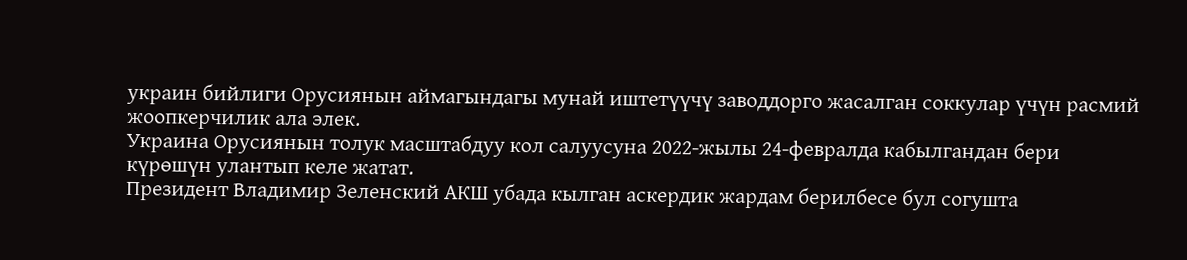украин бийлиги Орусиянын аймагындагы мунай иштетүүчү заводдорго жасалган соккулар үчүн расмий жоопкерчилик ала элек.
Украина Орусиянын толук масштабдуу кол салуусуна 2022-жылы 24-февралда кабылгандан бери күрөшүн улантып келе жатат.
Президент Владимир Зеленский АКШ убада кылган аскердик жардам берилбесе бул согушта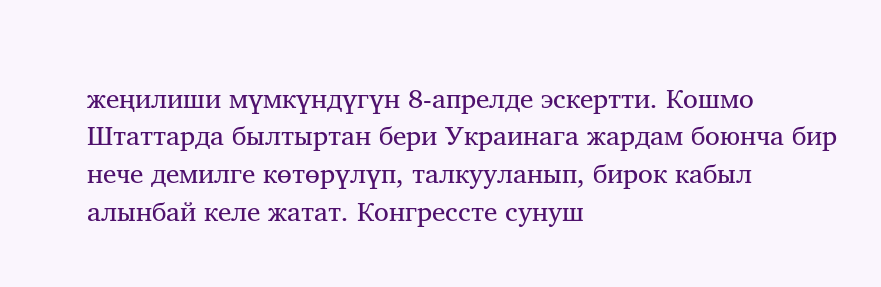жеңилиши мүмкүндүгүн 8-апрелде эскертти. Кошмо Штаттарда былтыртан бери Украинага жардам боюнча бир нече демилге көтөрүлүп, талкууланып, бирок кабыл алынбай келе жатат. Конгрессте сунуш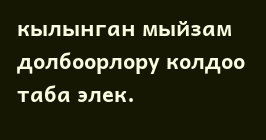кылынган мыйзам долбоорлору колдоо таба элек.